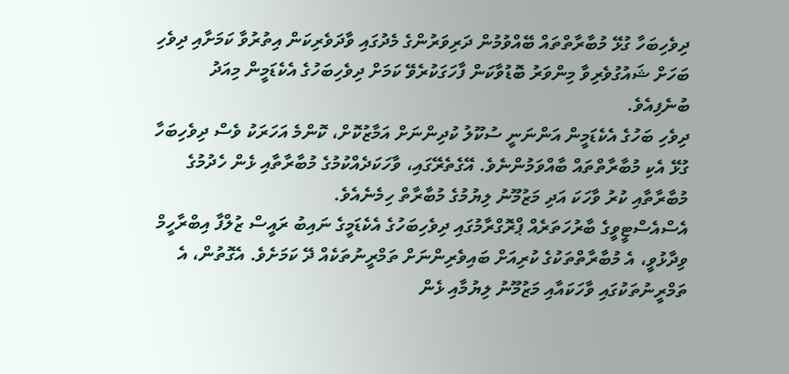ދިވެހިބަހާ ގުޅޭ މުބާރާތްތައް ބޭއްވުމުން ދަރިވަރުންގެ މެދުގައި ވާދަވެރިކަން އިތުރުވާ ކަމަށާއި ދިވެހި ބަހަށް ޝައުގުވެރިވާ މިންވަރު ބޮޑުވާކަން ފާހަގަކުރެވޭ ކަމަށް ދިވެހިބަހުގެ އެކެޑަމީން މިއަދު ބުނެފިއެވެ.
ދިވެހި ބަހުގެ އެކެޑަމީން އަންނަނީ ސުކޫލު ކުދިންނަށް އަމާޒުކޮށް، ކޮންމެ އަހަރަކު ވެސް ދިވެހިބަހާ ގުޅޭ އެކި މުބާރާތްތައް ބާއްވަމުންނެވެ. އޭގެތެރޭގައި، ވާހަކަދެއްކުމުގެ މުބާރާތާއި ޅެން ހެދުމުގެ މުބާރާތާއި ކުރު ވާހަކަ އަދި މަޒުމޫނު ލިޔުމުގެ މުބާރާތް ހިމެނެއެވެ.
އެސްއެސްޓީވީގެ ބާރުހަތަރެއް ޕްރޮގްރާމުގައި ދިވެހިބަހުގެ އެކެޑަމީގެ ނައިބު ރައީސް ޒުލްފާ އިބްރާހީމް ވިދާޅުވީ، އެ މުބާރާތްތަކުގެ ކުރިއަށް ބައިވެރިންނަށް ތަމްރީނުތަކެއް ދޭ ކަމަށެވެ. އެގޮތުން، އެ ތަމްރީނުތަކުގައި ވާހަކައާއި މަޒުމޫނު ލިޔުމާއި ޅެން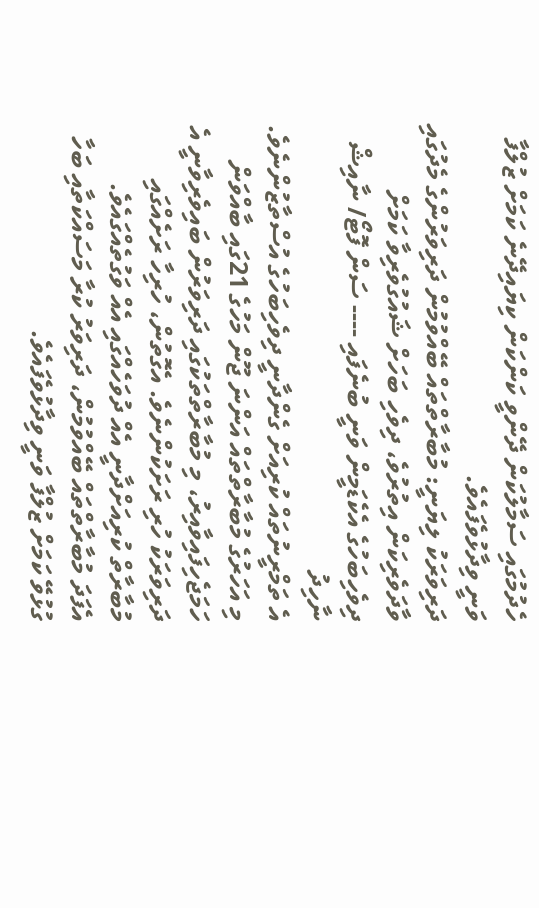ހެދުމުގައި ސަމާލުކަން ދޭންވީ ކަންކަން ކިޔައިދޭނެ ކަމަށް ޒުލްފާ ވަނީ ވިދާޅުވެފައެވެ.
ދަރިވަރަކު ލިޔަނީ: މުބާރާތްތައް ބޭއްވުމުން ދަރިވަރުންގެ މެދުގައި ވާދަވެރިކަން އިތުރުވެ، ދިވެހި ބަހަށް ޝައުގުވެރިވާ ކަމަށް ދިވެހިބަހުގެ އެކެޑަމީން ވަނީ ބުނެފައި ---- ސަން ފޮޓޯ/ ނާއިޝް ނާހިދު
އެ ތަމްރީނުތައް ކުރިއަށް ގެންދާނީ ދިވެހިބަހުގެ އުސްތާޒުންނެވެ.
މި އަހަރުގެ މުބާރާތްތައް އަންނަ ޖޫން މަހުގެ 21ގައި ބާއްވަން ހަމަޖެހިފައިވާއިރު، މި މުބާރާތްތަކުގައި ދަރިވަރުން ބައިވެރިވާނީ އެ ދަރިވަރަކު ހުރި ރަށަކުންނެވެ. އެގޮތުން، ހުރިހާ ރަށެއްގައި މުބާރާތް ކުރިއަށްދާނީ އެއް ދުވަހެއްގައި އެއް ވަގުތެއްގައެވެ.
އެފަދަ މުބާރާތްތައް ބޭއްވުމުން، ދަރިވަރު ކުރާ މަސައްކަތާއި ބަހާ ގުޅުވޭ ކަމަށް ޒުލްފާ ވަނީ ވިދާޅުވެފައެވެ.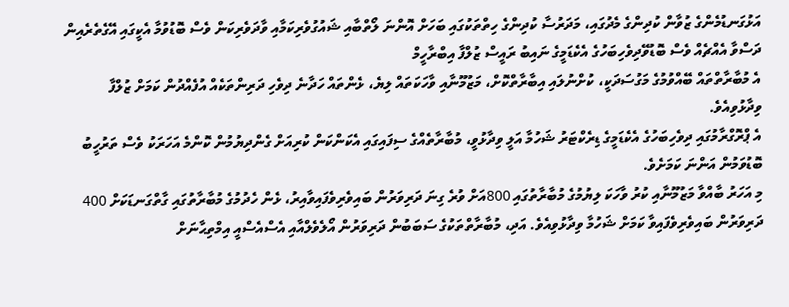އަޅުގަނޑުމެންގެ ޒުވާން ކުދިންގެ މެދުގައި، މަދަރުސާ ކުދިންގެ ހިތްތަކުގައި ބަހަށް އޮންނަ ލޯތްބާއި ޝައުގުވެރިކަމާއި ވާދަވެރިކަން ވެސް ބޮޑުވުމާ އެކީގައި އޭގެތެރެއިން ދަސްވާ އެއްޗެއް ވެސް ބޮޑުވޭދިވެހިބަހުގެ އެކެޑަމީގެ ނައިބު ރައީސް ޒުލްފާ އިބްރާހީމް
އެ މުބާރާތްތައް ބޭއްވުމުގެ މަގުސަދަކީ، ކުށްނުލައި އިބާރާތްކޮށް، މަޒުމޫނާއި ވާހަކަތައް ލިޔެ، ޅެންތައް ހަދާނެ ދިވެހި ދަރިންތަކެއް އުފެއްދުން ކަމަށް ޒުލްފާ ވިދާޅުވިއެވެ.
އެ ޕްރޮގްރާމުގައި ދިވެހިބަހުގެ އެކެޑަމީގެ ޑިރެކްޓަރު ޝަހުމާ އަލީ ވިދާޅުވީ، މުބާރާތެއްގެ ސިފައިގައި އެކަންކަން ކުރިއަށް ގެންދިޔުމުން ކޮންމެ އަހަރަކު ވެސް ތަރުހީބު ބޮޑުވަމުން އަންނަ ކަމަށެވެ.
މި އަހަރު ބާއްވާ މަޒުމޫނާއި ކުރު ވާހަކަ ލިޔުމުގެ މުބާރާތުގައި 800އަށް ވުރެ ގިނަ ދަރިވަރުން ބައިވެރިވެފައިވާއިރު، ޅެން ހެދުމުގެ މުބާރާތުގައި ގާތްގަނޑަކަށް 400 ދަރިވަރުން ބައިވެރިވެފައިވާ ކަމަށް ޝަހުމާ ވިދާޅުވިއެވެ. އަދި، މުބާރާތްތަކުގެ ސަބަބުން ދަރިވަރުން އޯލެވެލްއާއި އެސްއެސްއީ އިމްތިޙާނަށް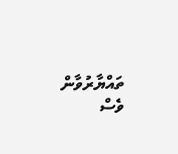ތައްޔާރުވާން ވެސް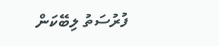ފުރުސަތު ލިބޭކަން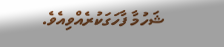ޝަހުމާ ފާހަގަކުރެއްވިއެވެ.